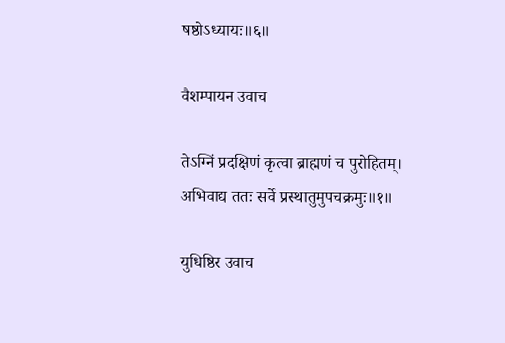षष्ठोऽध्यायः॥६॥

वैशम्पायन उवाच

तेऽग्निं प्रदक्षिणं कृत्वा ब्राह्मणं च पुरोहितम्।
अभिवाद्य ततः सर्वे प्रस्थातुमुपचक्रमुः॥१॥

युधिष्ठिर उवाच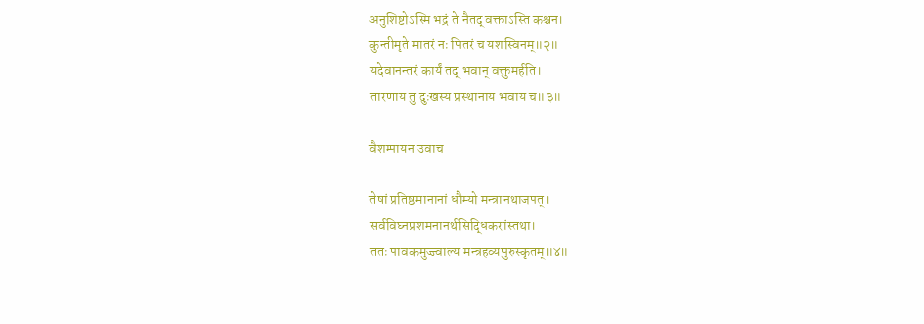अनुशिष्टोऽस्मि भद्रं ते नैतद् वक्ताऽस्ति कश्चन।
कुन्तीमृते मातरं नः पितरं च यशस्विनम्॥२॥
यदेवानन्तरं कार्यं तद् भवान् वक्तुमर्हति।
तारणाय तु दुःखस्य प्रस्थानाय भवाय च॥३॥

वैशम्पायन उवाच

तेषां प्रतिष्ठमानानां धौम्यो मन्त्रानथाजपत्।
सर्वविघ्नप्रशमनानर्थसिद्धिकरांस्तथा।
ततः पावकमुज्ज्वाल्य मन्त्रहव्यपुरुस्कृतम्॥४॥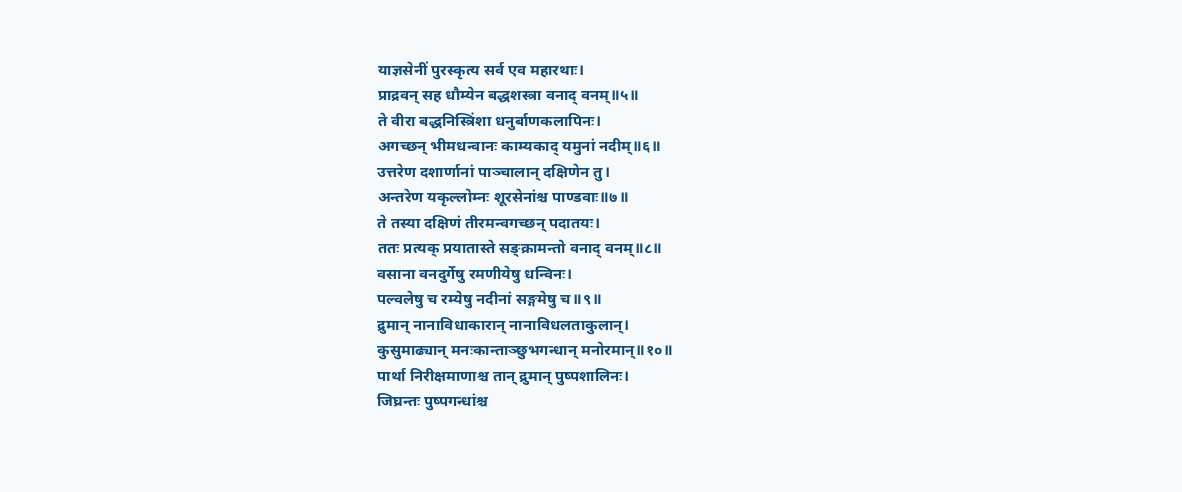याज्ञसेनीं पुरस्कृत्य सर्व एव महारथाः।
प्राद्रवन् सह धौम्येन बद्धशस्त्रा वनाद् वनम्॥५॥
ते वीरा बद्धनिस्त्रिंशा धनुर्बाणकलापिनः।
अगच्छन् भीमधन्वानः काम्यकाद् यमुनां नदीम्॥६॥
उत्तरेण दशार्णानां पाञ्चालान् दक्षिणेन तु।
अन्तरेण यकृल्लोम्नः शूरसेनांश्च पाण्डवाः॥७॥
ते तस्या दक्षिणं तीरमन्वगच्छन् पदातयः।
ततः प्रत्यक् प्रयातास्ते सङ्क्रामन्तो वनाद् वनम्॥८॥
वसाना वनदुर्गेषु रमणीयेषु धन्विनः।
पल्वलेषु च रम्येषु नदीनां सङ्गमेषु च॥९॥
द्रुमान् नानाविधाकारान् नानाविधलताकुलान्।
कुसुमाढ्यान् मनःकान्ताञ्छुभगन्धान् मनोरमान्॥१०॥
पार्था निरीक्षमाणाश्च तान् द्रुमान् पुष्पशालिनः।
जिघ्रन्तः पुष्पगन्धांश्च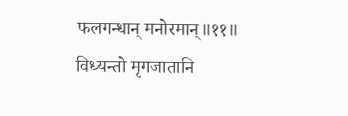फलगन्धान् मनोरमान्॥११॥
विध्यन्तो मृगजातानि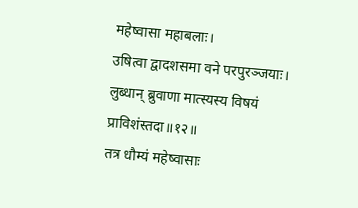महेष्वासा महाबलाः।
उषित्वा द्वादशसमा वने परपुरञ्जयाः।
लुब्धान् ब्रुवाणा मात्स्यस्य विषयं प्राविशंस्तदा॥१२॥
तत्र धौम्यं महेष्वासाः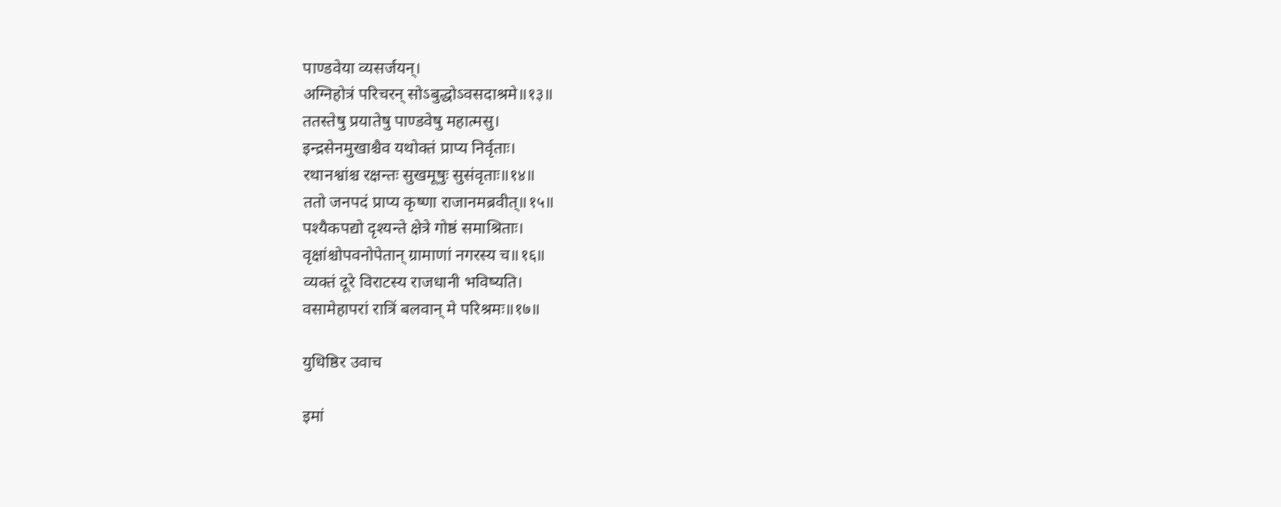पाण्डवेया व्यसर्जयन्।
अग्निहोत्रं परिचरन् सोऽबुद्धोऽवसदाश्रमे॥१३॥
ततस्तेषु प्रयातेषु पाण्डवेषु महात्मसु।
इन्द्रसेनमुखाश्चैव यथोक्तं प्राप्य निर्वृताः।
रथानश्वांश्च रक्षन्तः सुखमूषुः सुसंवृताः॥१४॥
ततो जनपदं प्राप्य कृष्णा राजानमब्रवीत्॥१५॥
पश्यैकपद्यो दृश्यन्ते क्षेत्रे गोष्ठं समाश्रिताः।
वृक्षांश्चोपवनोपेतान् ग्रामाणां नगरस्य च॥१६॥
व्यक्तं दूरे विराटस्य राजधानी भविष्यति।
वसामेहापरां रात्रिं बलवान् मे परिश्रमः॥१७॥

युधिष्ठिर उवाच

इमां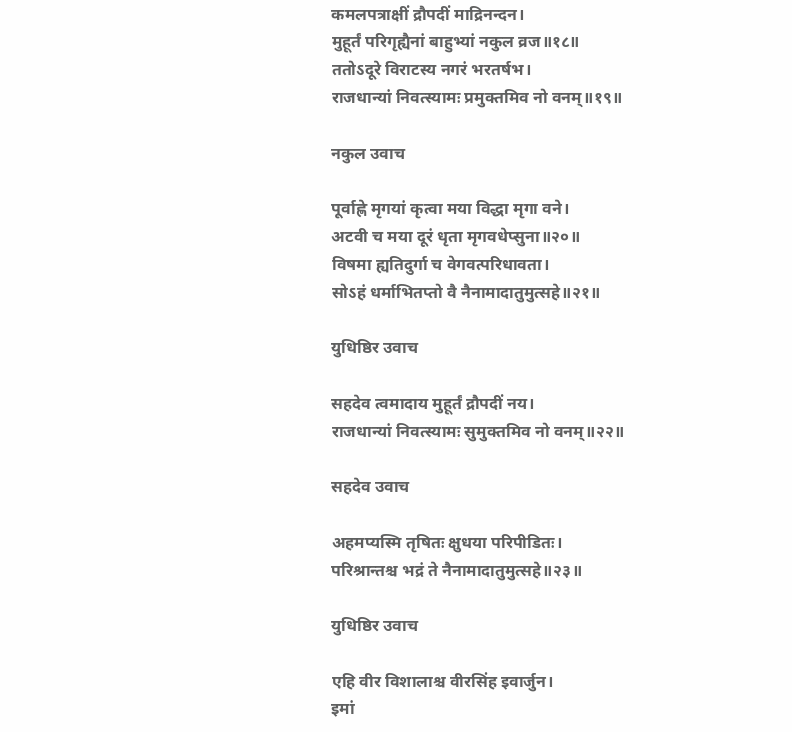कमलपत्राक्षीं द्रौपदीं माद्रिनन्दन।
मुहूर्तं परिगृह्यैनां बाहुभ्यां नकुल व्रज॥१८॥
ततोऽदूरे विराटस्य नगरं भरतर्षभ।
राजधान्यां निवत्स्यामः प्रमुक्तमिव नो वनम्॥१९॥

नकुल उवाच

पूर्वाह्णे मृगयां कृत्वा मया विद्धा मृगा वने।
अटवी च मया दूरं धृता मृगवधेप्सुना॥२०॥
विषमा ह्यतिदुर्गा च वेगवत्परिधावता।
सोऽहं धर्माभितप्तो वै नैनामादातुमुत्सहे॥२१॥

युधिष्ठिर उवाच

सहदेव त्वमादाय मुहूर्तं द्रौपदीं नय।
राजधान्यां निवत्स्यामः सुमुक्तमिव नो वनम्॥२२॥

सहदेव उवाच

अहमप्यस्मि तृषितः क्षुधया परिपीडितः।
परिश्रान्तश्च भद्रं ते नैनामादातुमुत्सहे॥२३॥

युधिष्ठिर उवाच

एहि वीर विशालाश्च वीरसिंह इवार्जुन।
इमां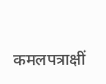कमलपत्राक्षीं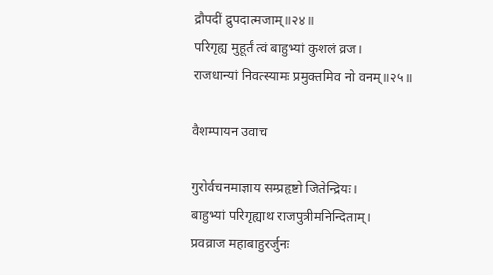द्रौपदीं द्रुपदात्मजाम्॥२४॥
परिगृह्य मुहूर्तं त्वं बाहुभ्यां कुशलं व्रज।
राजधान्यां निवत्स्यामः प्रमुक्तमिव नो वनम्॥२५॥

वैशम्पायन उवाच

गुरोर्वचनमाज्ञाय सम्प्रहृष्टो जितेन्द्रियः।
बाहुभ्यां परिगृह्याथ राजपुत्रीमनिन्दिताम्।
प्रवव्राज महाबाहुरर्जुनः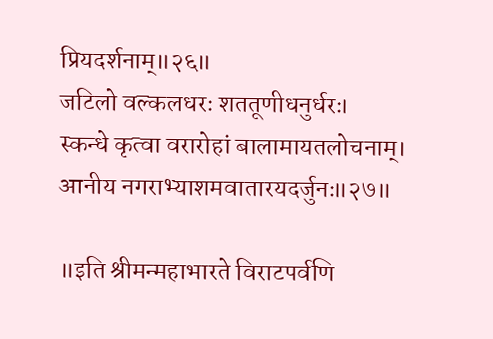प्रियदर्शनाम्॥२६॥
जटिलो वल्कलधरः शततूणीधनुर्धरः।
स्कन्धे कृत्वा वरारोहां बालामायतलोचनाम्।
आनीय नगराभ्याशमवातारयदर्जुनः॥२७॥

॥इति श्रीमन्महाभारते विराटपर्वणि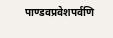पाण्डवप्रवेशपर्वणि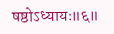षष्ठोऽध्यायः॥६॥